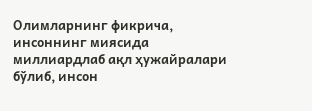Олимларнинг фикрича, инсоннинг миясида миллиардлаб ақл ҳужайралари бўлиб, инсон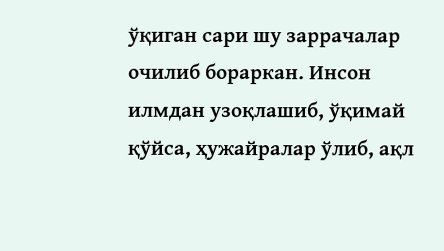ўқиган сари шу заррачалар очилиб бораркан. Инсон илмдан узоқлашиб, ўқимай қўйса, ҳужайралар ўлиб, ақл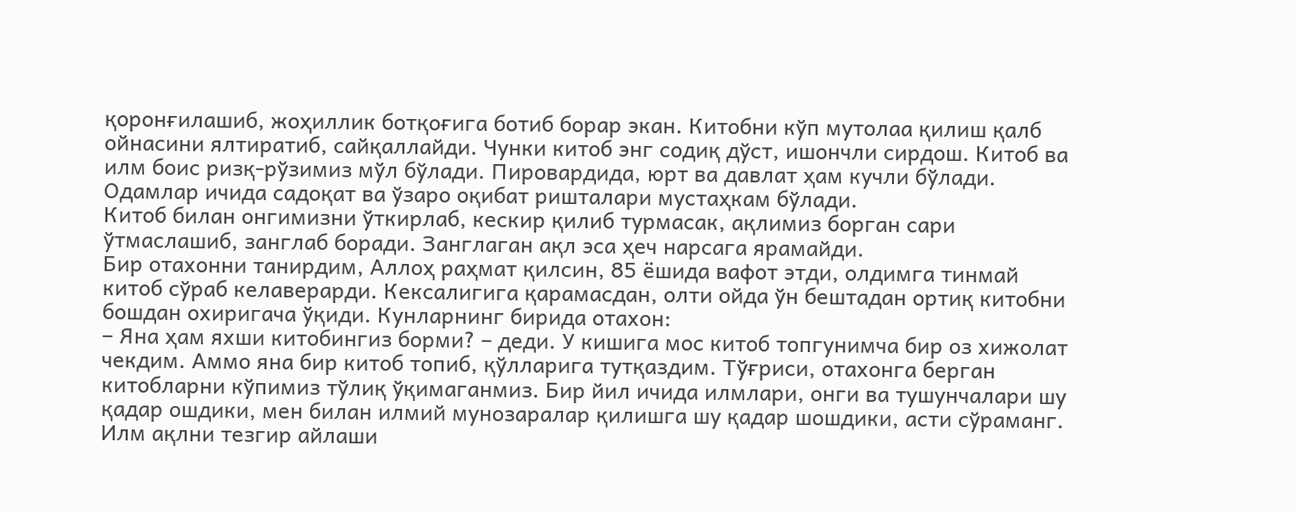қоронғилашиб, жоҳиллик ботқоғига ботиб борар экан. Китобни кўп мутолаа қилиш қалб ойнасини ялтиратиб, сайқаллайди. Чунки китоб энг содиқ дўст, ишончли сирдош. Китоб ва илм боис ризқ-рўзимиз мўл бўлади. Пировардида, юрт ва давлат ҳам кучли бўлади. Одамлар ичида садоқат ва ўзаро оқибат ришталари мустаҳкам бўлади.
Китоб билан онгимизни ўткирлаб, кескир қилиб турмасак, ақлимиз борган сари ўтмаслашиб, занглаб боради. Занглаган ақл эса ҳеч нарсага ярамайди.
Бир отахонни танирдим, Аллоҳ раҳмат қилсин, 85 ёшида вафот этди, олдимга тинмай китоб сўраб келаверарди. Кексалигига қарамасдан, олти ойда ўн бештадан ортиқ китобни бошдан охиригача ўқиди. Кунларнинг бирида отахон:
– Яна ҳам яхши китобингиз борми? – деди. У кишига мос китоб топгунимча бир оз хижолат чекдим. Аммо яна бир китоб топиб, қўлларига тутқаздим. Тўғриси, отахонга берган китобларни кўпимиз тўлиқ ўқимаганмиз. Бир йил ичида илмлари, онги ва тушунчалари шу қадар ошдики, мен билан илмий мунозаралар қилишга шу қадар шошдики, асти сўраманг. Илм ақлни тезгир айлаши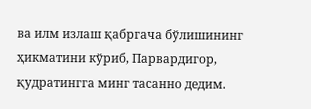ва илм излаш қабргача бўлишининг ҳикматини кўриб, Парвардигор, қудратингга минг тасанно дедим.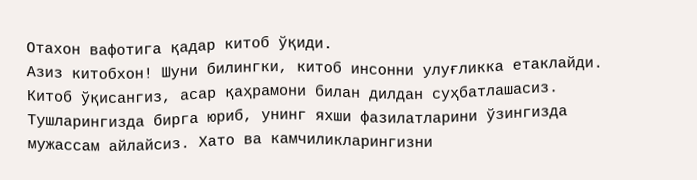Отахон вафотига қадар китоб ўқиди.
Азиз китобхон! Шуни билингки, китоб инсонни улуғликка етаклайди. Китоб ўқисангиз, асар қаҳрамони билан дилдан суҳбатлашасиз. Тушларингизда бирга юриб, унинг яхши фазилатларини ўзингизда мужассам айлайсиз. Хато ва камчиликларингизни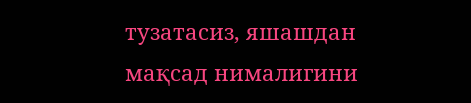тузатасиз, яшашдан мақсад нималигини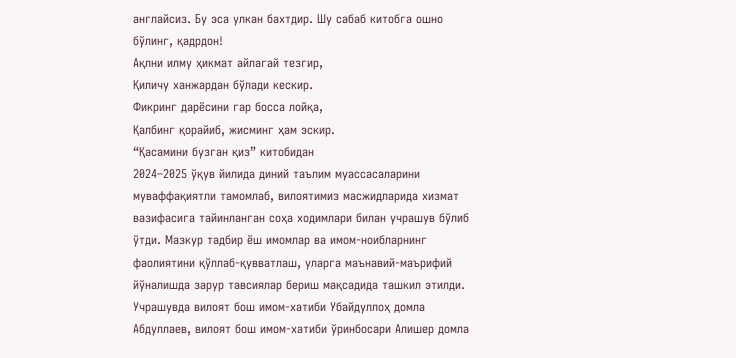англайсиз. Бу эса улкан бахтдир. Шу сабаб китобга ошно бўлинг, қадрдон!
Ақлни илму ҳикмат айлагай тезгир,
Қиличу ханжардан бўлади кескир.
Фикринг дарёсини гар босса лойқа,
Қалбинг қорайиб, жисминг ҳам эскир.
“Қасамини бузган қиз” китобидан
2024–2025 ўқув йилида диний таълим муассасаларини муваффақиятли тамомлаб, вилоятимиз масжидларида хизмат вазифасига тайинланган соҳа ходимлари билан учрашув бўлиб ўтди. Мазкур тадбир ёш имомлар ва имом-ноибларнинг фаолиятини қўллаб-қувватлаш, уларга маънавий-маърифий йўналишда зарур тавсиялар бериш мақсадида ташкил этилди.
Учрашувда вилоят бош имом-хатиби Убайдуллоҳ домла Абдуллаев, вилоят бош имом-хатиби ўринбосари Алишер домла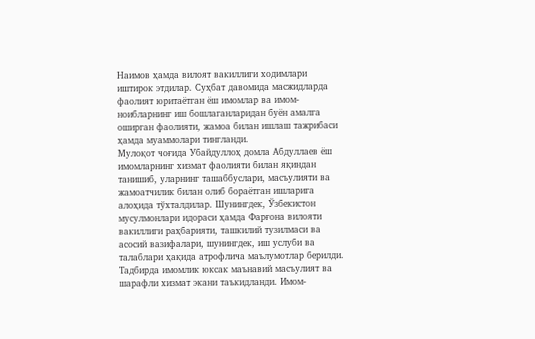Наимов ҳамда вилоят вакиллиги ходимлари иштирок этдилар. Суҳбат давомида масжидларда фаолият юритаётган ёш имомлар ва имом-ноибларнинг иш бошлаганларидан буён амалга оширган фаолияти, жамоа билан ишлаш тажрибаси ҳамда муаммолари тингланди.
Мулоқот чоғида Убайдуллоҳ домла Абдуллаев ёш имомларнинг хизмат фаолияти билан яқиндан танишиб, уларнинг ташаббуслари, масъулияти ва жамоатчилик билан олиб бораётган ишларига алоҳида тўхталдилар. Шунингдек, Ўзбекистон мусулмонлари идораси ҳамда Фарғона вилояти вакиллиги раҳбарияти, ташкилий тузилмаси ва асосий вазифалари, шунингдек, иш услуби ва талаблари ҳақида атрофлича маълумотлар берилди.
Тадбирда имомлик юксак маънавий масъулият ва шарафли хизмат экани таъкидланди. Имом-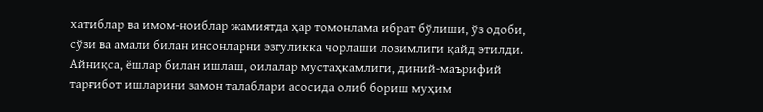хатиблар ва имом-ноиблар жамиятда ҳар томонлама ибрат бўлиши, ўз одоби, сўзи ва амали билан инсонларни эзгуликка чорлаши лозимлиги қайд этилди. Айниқса, ёшлар билан ишлаш, оилалар мустаҳкамлиги, диний-маърифий тарғибот ишларини замон талаблари асосида олиб бориш муҳим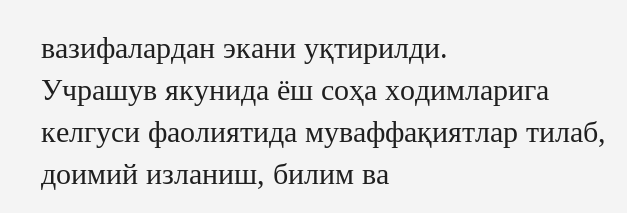вазифалардан экани уқтирилди.
Учрашув якунида ёш соҳа ходимларига келгуси фаолиятида муваффақиятлар тилаб, доимий изланиш, билим ва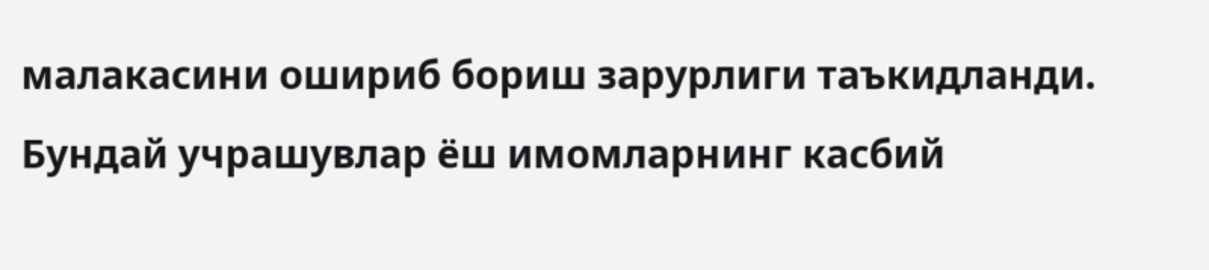малакасини ошириб бориш зарурлиги таъкидланди. Бундай учрашувлар ёш имомларнинг касбий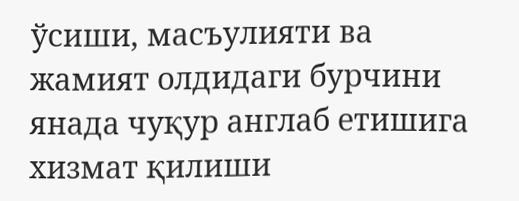ўсиши, масъулияти ва жамият олдидаги бурчини янада чуқур англаб етишига хизмат қилиши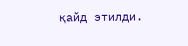қайд этилди.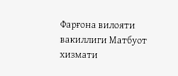Фарғона вилояти вакиллиги Матбуот хизмати